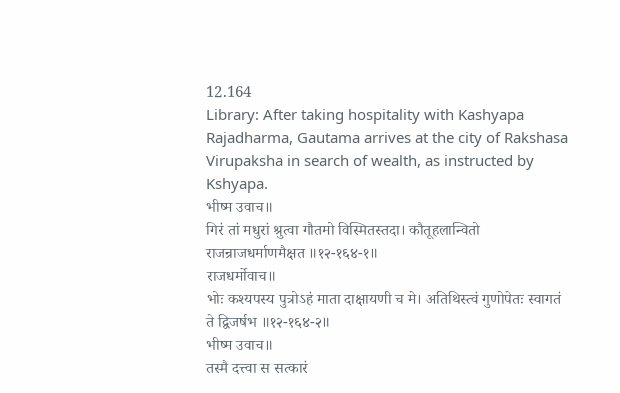12.164
Library: After taking hospitality with Kashyapa Rajadharma, Gautama arrives at the city of Rakshasa Virupaksha in search of wealth, as instructed by Kshyapa.
भीष्म उवाच॥
गिरं तां मधुरां श्रुत्वा गौतमो विस्मितस्तदा। कौतूहलान्वितो राजन्राजधर्माणमैक्षत ॥१२-१६४-१॥
राजधर्मोवाच॥
भोः कश्यपस्य पुत्रोऽहं माता दाक्षायणी च मे। अतिथिस्त्वं गुणोपेतः स्वागतं ते द्विजर्षभ ॥१२-१६४-२॥
भीष्म उवाच॥
तस्मै दत्त्वा स सत्कारं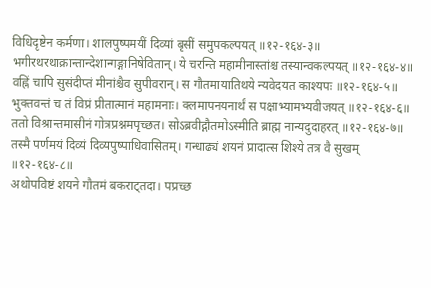विधिदृष्टेन कर्मणा। शालपुष्पमयीं दिव्यां बृसीं समुपकल्पयत् ॥१२-१६४-३॥
भगीरथरथाक्रान्तान्देशान्गङ्गानिषेवितान्। ये चरन्ति महामीनास्तांश्च तस्यान्वकल्पयत् ॥१२-१६४-४॥
वह्निं चापि सुसंदीप्तं मीनांश्चैव सुपीवरान्। स गौतमायातिथये न्यवेदयत काश्यपः ॥१२-१६४-५॥
भुक्तवन्तं च तं विप्रं प्रीतात्मानं महामनाः। क्लमापनयनार्थं स पक्षाभ्यामभ्यवीजयत् ॥१२-१६४-६॥
ततो विश्रान्तमासीनं गोत्रप्रश्नमपृच्छत। सोऽब्रवीद्गौतमोऽस्मीति ब्राह्म नान्यदुदाहरत् ॥१२-१६४-७॥
तस्मै पर्णमयं दिव्यं दिव्यपुष्पाधिवासितम्। गन्धाढ्यं शयनं प्रादात्स शिश्ये तत्र वै सुखम् ॥१२-१६४-८॥
अथोपविष्टं शयने गौतमं बकराट्तदा। पप्रच्छ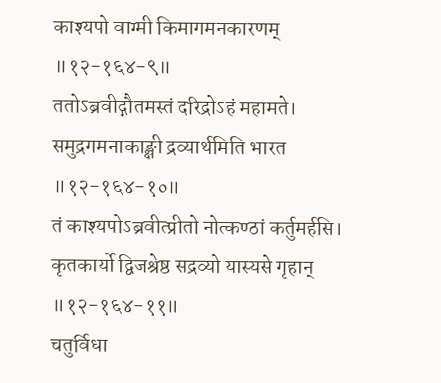काश्यपो वाग्मी किमागमनकारणम् ॥१२-१६४-९॥
ततोऽब्रवीद्गौतमस्तं दरिद्रोऽहं महामते। समुद्रगमनाकाङ्क्षी द्रव्यार्थमिति भारत ॥१२-१६४-१०॥
तं काश्यपोऽब्रवीत्प्रीतो नोत्कण्ठां कर्तुमर्हसि। कृतकार्यो द्विजश्रेष्ठ सद्रव्यो यास्यसे गृहान् ॥१२-१६४-११॥
चतुर्विधा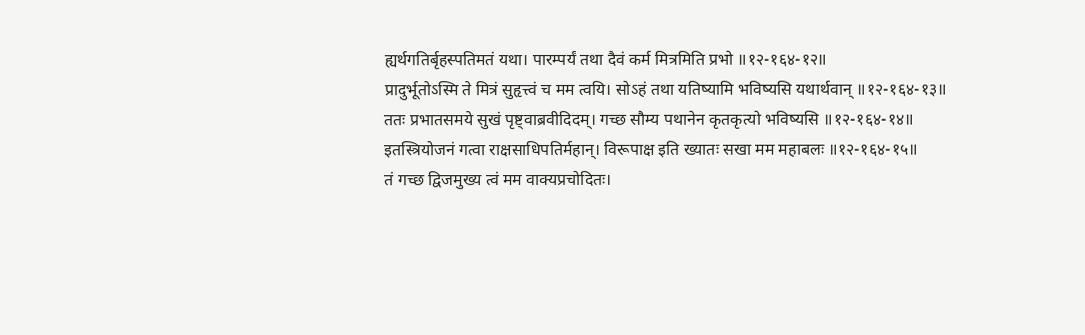ह्यर्थगतिर्बृहस्पतिमतं यथा। पारम्पर्यं तथा दैवं कर्म मित्रमिति प्रभो ॥१२-१६४-१२॥
प्रादुर्भूतोऽस्मि ते मित्रं सुहृत्त्वं च मम त्वयि। सोऽहं तथा यतिष्यामि भविष्यसि यथार्थवान् ॥१२-१६४-१३॥
ततः प्रभातसमये सुखं पृष्ट्वाब्रवीदिदम्। गच्छ सौम्य पथानेन कृतकृत्यो भविष्यसि ॥१२-१६४-१४॥
इतस्त्रियोजनं गत्वा राक्षसाधिपतिर्महान्। विरूपाक्ष इति ख्यातः सखा मम महाबलः ॥१२-१६४-१५॥
तं गच्छ द्विजमुख्य त्वं मम वाक्यप्रचोदितः।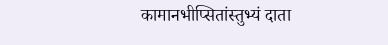कामानभीप्सितांस्तुभ्यं दाता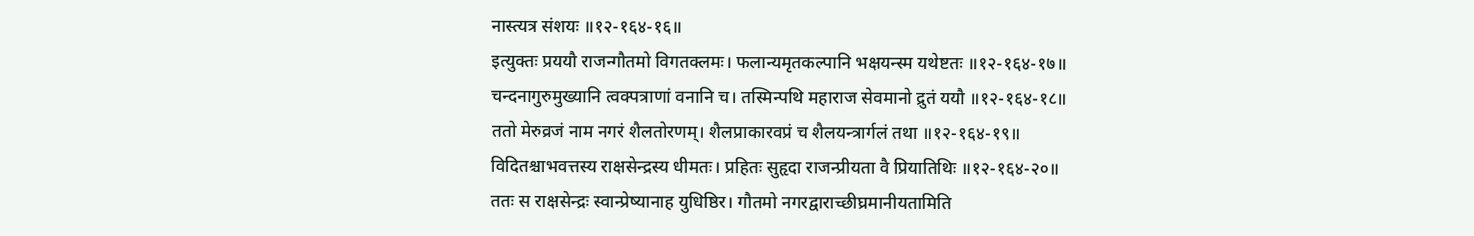नास्त्यत्र संशयः ॥१२-१६४-१६॥
इत्युक्तः प्रययौ राजन्गौतमो विगतक्लमः। फलान्यमृतकल्पानि भक्षयन्स्म यथेष्टतः ॥१२-१६४-१७॥
चन्दनागुरुमुख्यानि त्वक्पत्राणां वनानि च। तस्मिन्पथि महाराज सेवमानो द्रुतं ययौ ॥१२-१६४-१८॥
ततो मेरुव्रजं नाम नगरं शैलतोरणम्। शैलप्राकारवप्रं च शैलयन्त्रार्गलं तथा ॥१२-१६४-१९॥
विदितश्चाभवत्तस्य राक्षसेन्द्रस्य धीमतः। प्रहितः सुहृदा राजन्प्रीयता वै प्रियातिथिः ॥१२-१६४-२०॥
ततः स राक्षसेन्द्रः स्वान्प्रेष्यानाह युधिष्ठिर। गौतमो नगरद्वाराच्छीघ्रमानीयतामिति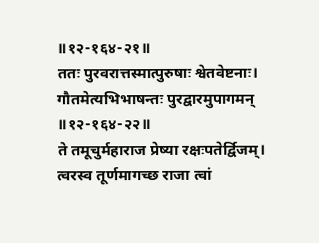॥१२-१६४-२१॥
ततः पुरवरात्तस्मात्पुरुषाः श्वेतवेष्टनाः। गौतमेत्यभिभाषन्तः पुरद्वारमुपागमन् ॥१२-१६४-२२॥
ते तमूचुर्महाराज प्रेष्या रक्षःपतेर्द्विजम्। त्वरस्व तूर्णमागच्छ राजा त्वां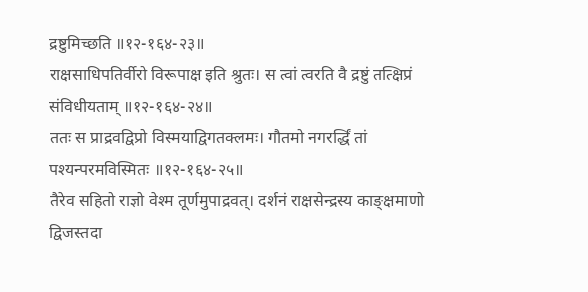द्रष्टुमिच्छति ॥१२-१६४-२३॥
राक्षसाधिपतिर्वीरो विरूपाक्ष इति श्रुतः। स त्वां त्वरति वै द्रष्टुं तत्क्षिप्रं संविधीयताम् ॥१२-१६४-२४॥
ततः स प्राद्रवद्विप्रो विस्मयाद्विगतक्लमः। गौतमो नगरर्द्धिं तां पश्यन्परमविस्मितः ॥१२-१६४-२५॥
तैरेव सहितो राज्ञो वेश्म तूर्णमुपाद्रवत्। दर्शनं राक्षसेन्द्रस्य काङ्क्षमाणो द्विजस्तदा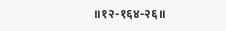॥१२-१६४-२६॥